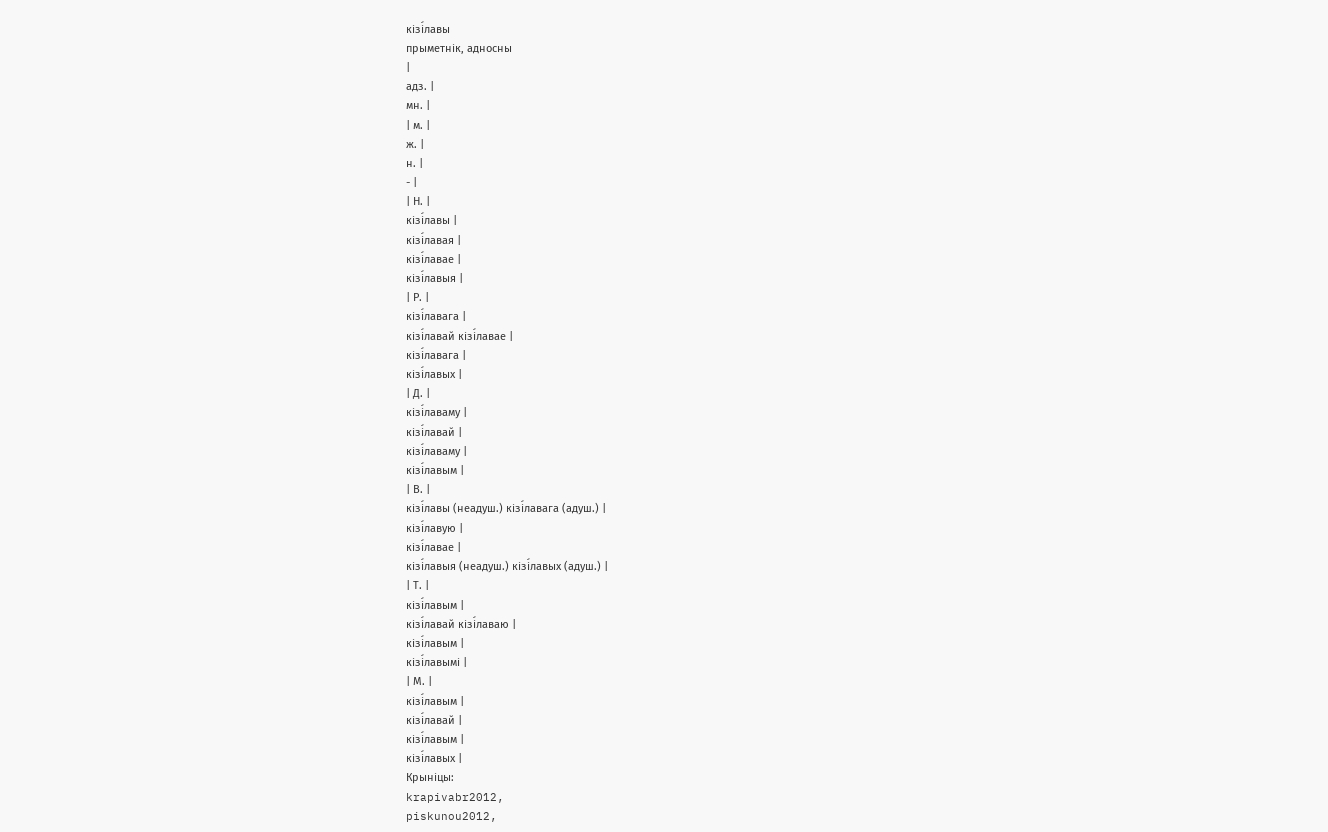кізі́лавы
прыметнік, адносны
|
адз. |
мн. |
| м. |
ж. |
н. |
- |
| Н. |
кізі́лавы |
кізі́лавая |
кізі́лавае |
кізі́лавыя |
| Р. |
кізі́лавага |
кізі́лавай кізі́лавае |
кізі́лавага |
кізі́лавых |
| Д. |
кізі́лаваму |
кізі́лавай |
кізі́лаваму |
кізі́лавым |
| В. |
кізі́лавы (неадуш.) кізі́лавага (адуш.) |
кізі́лавую |
кізі́лавае |
кізі́лавыя (неадуш.) кізі́лавых (адуш.) |
| Т. |
кізі́лавым |
кізі́лавай кізі́лаваю |
кізі́лавым |
кізі́лавымі |
| М. |
кізі́лавым |
кізі́лавай |
кізі́лавым |
кізі́лавых |
Крыніцы:
krapivabr2012,
piskunou2012,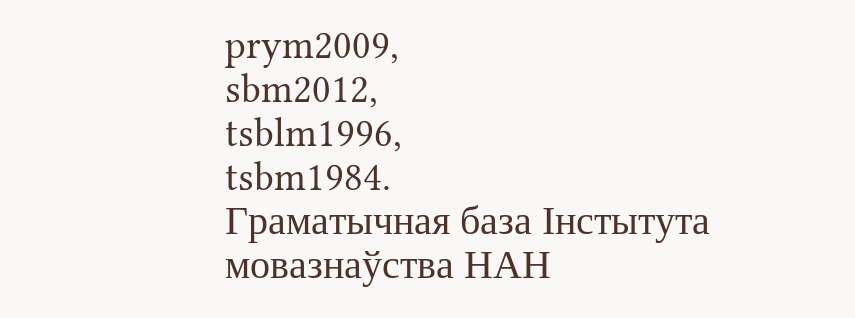prym2009,
sbm2012,
tsblm1996,
tsbm1984.
Граматычная база Інстытута мовазнаўства НАН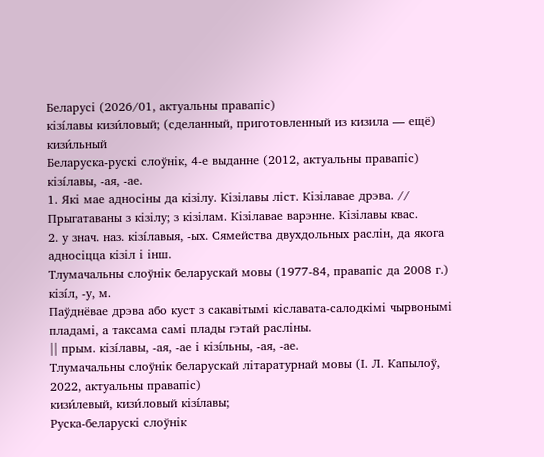Беларусі (2026/01, актуальны правапіс)
кізі́лавы кизи́ловый; (сделанный, приготовленный из кизила — ещё) кизи́льный
Беларуска-рускі слоўнік, 4-е выданне (2012, актуальны правапіс)
кізі́лавы, ‑ая, ‑ае.
1. Які мае адносіны да кізілу. Кізілавы ліст. Кізілавае дрэва. // Прыгатаваны з кізілу; з кізілам. Кізілавае варэнне. Кізілавы квас.
2. у знач. наз. кізі́лавыя, ‑ых. Сямейства двухдольных раслін, да якога адносіцца кізіл і інш.
Тлумачальны слоўнік беларускай мовы (1977-84, правапіс да 2008 г.)
кізі́л, -у, м.
Паўднёвае дрэва або куст з сакавітымі кіславата-салодкімі чырвонымі пладамі, а таксама самі плады гэтай расліны.
|| прым. кізі́лавы, -ая, -ае і кізі́льны, -ая, -ае.
Тлумачальны слоўнік беларускай літаратурнай мовы (І. Л. Капылоў, 2022, актуальны правапіс)
кизи́левый, кизи́ловый кізі́лавы;
Руска-беларускі слоўнік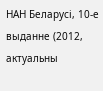НАН Беларусі, 10-е выданне (2012, актуальны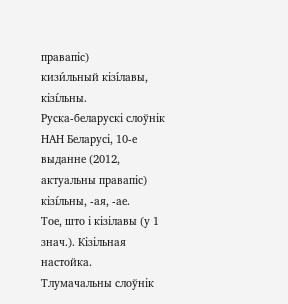правапіс)
кизи́льный кізі́лавы, кізі́льны.
Руска-беларускі слоўнік НАН Беларусі, 10-е выданне (2012, актуальны правапіс)
кізі́льны, ‑ая, ‑ае.
Тое, што і кізілавы (у 1 знач.). Кізільная настойка.
Тлумачальны слоўнік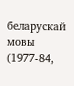беларускай мовы (1977-84,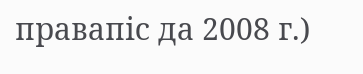правапіс да 2008 г.)